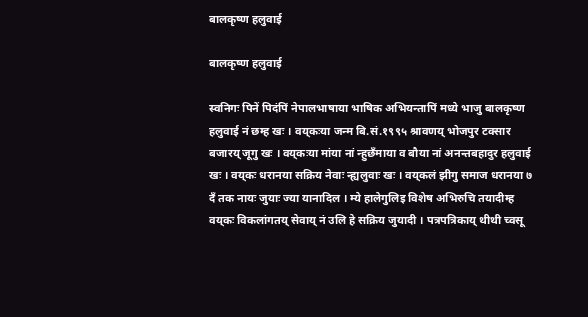बालकृष्ण हलुवाई

बालकृष्ण हलुवाई

स्वनिगः पिनें पिदंपिं नेपालभाषाया भाषिक अभियन्तापिं मध्ये भाजु बालकृष्ण हलुवाई नं छम्ह खः । वय्‌कःया जन्म बि.सं.१९९५ श्रावणय् भोजपुर टक्सार बजारय् जूगु खः । वय्‌कःया मांया नां न्हुछँमाया व बौया नां अनन्तबहादुर हलुवाई खः । वय्‌कः धरानया सक्रिय नेवाः न्ह्यलुवाः खः । वय्‌कलं झीगु समाज धरानया ७ दँ तक नायः जुयाः ज्या यानादिल । म्ये हालेगुलिइ विशेष अभिरुचि तयादीम्ह वय्‌कः विकलांगतय् सेवाय् नं उलि हे सक्रिय जुयादी । पत्रपत्रिकाय् थीथी च्वसू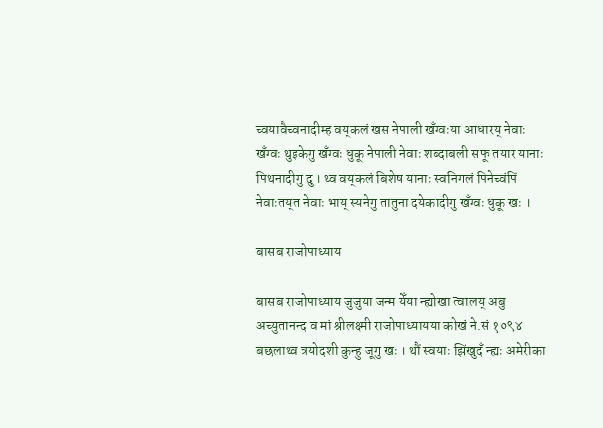च्वयावैच्वनादीम्ह वय्‌कलं खस नेपाली खँग्वःया आधारय् नेवाः खँग्वः थुइकेगु खँग्वः धुकू नेपाली नेवाः शब्दाबली सफू तयार यानाः पिथनादीगु दु । थ्व वय्‌कलं बिशेष यानाः स्वनिगलं पिनेच्वंपिं नेवाःतय्‌त नेवाः भाय् स्यनेगु तातुना दयेकादीगु खँग्वः धुकू खः ।

बासब राजोपाध्याय

बासब राजोपाध्याय जुजुया जन्म येँया न्ह्योखा त्वालय् अबु अच्युतानन्द व मां श्रीलक्ष्मी राजोपाध्यायया कोखं ने.सं १०९४ बछलाथ्व त्रयोदशी कुन्हु जूगु खः । थौं स्वयाः झिंखुदँ न्ह्यः अमेरीका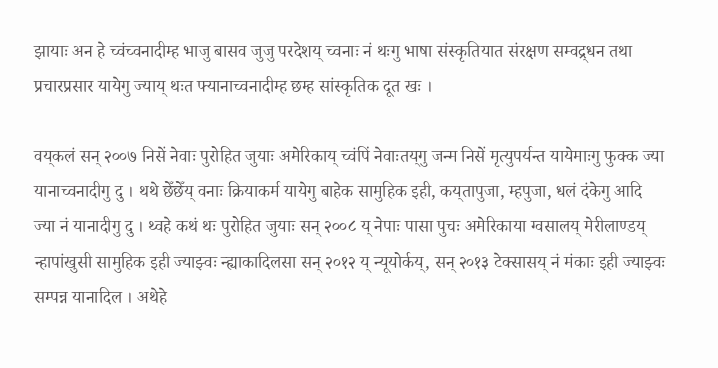झायाः अन हे च्वंच्वनादीम्ह भाजु बासव जुजु परदेशय् च्वनाः नं थःगु भाषा संस्कृतियात संरक्षण सम्वद्र्धन तथा प्रचारप्रसार यायेगु ज्याय् थःत फ्यानाच्वनादीम्ह छम्ह सांस्कृतिक दूत खः ।

वय्‌कलं सन् २००७ निसें नेवाः पुरोहित जुयाः अमेरिकाय् च्वंपिं नेवाःतय्‌गु जन्म निसें मृत्युपर्यन्त यायेमाःगु फुक्क ज्या यानाच्वनादीगु दु । थथे छेँछेँय् वनाः क्रियाकर्म यायेगु बाहेक सामुहिक इही, कय्‌तापुजा, म्हपुजा, धलं दंकेगु आदि ज्या नं यानादीगु दु । थ्वहे कथं थः पुरोहित जुयाः सन् २००८ य् नेपाः पासा पुचः अमेरिकाया ग्वसालय् मेरीलाण्डय् न्हापांखुसी सामुहिक इही ज्याझ्वः न्ह्याकादिलसा सन् २०१२ य् न्यूयोर्कय्, सन् २०१३ टेक्सासय् नं मंकाः इही ज्याझ्वः सम्पन्न यानादिल । अथेहे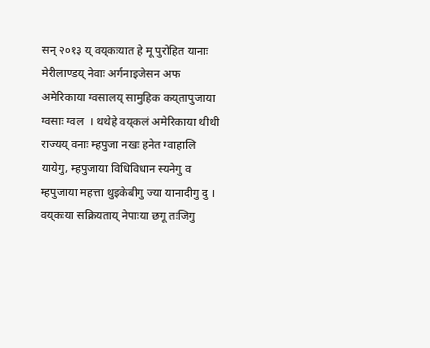सन् २०१३ य् वय्‌कःयात हे मू पुरोहित यानाः मेरीलाण्डय् नेवाः अर्गनाइजेसन अफ अमेरिकाया ग्वसालय् सामुहिक कय्‌तापुजाया ग्वसाः ग्वल  । थथेहे वय्‌कलं अमेरिकाया थीथी राज्यय् वनाः म्हपुजा नखः हनेत ग्वाहालि यायेगु, म्हपुजाया विधिविधान स्यनेगु व म्हपुजाया महत्ता थुइकेबीगु ज्या यानादीगु दु । वय्‌कःया सक्रियताय् नेपाःया छगू तःजिगु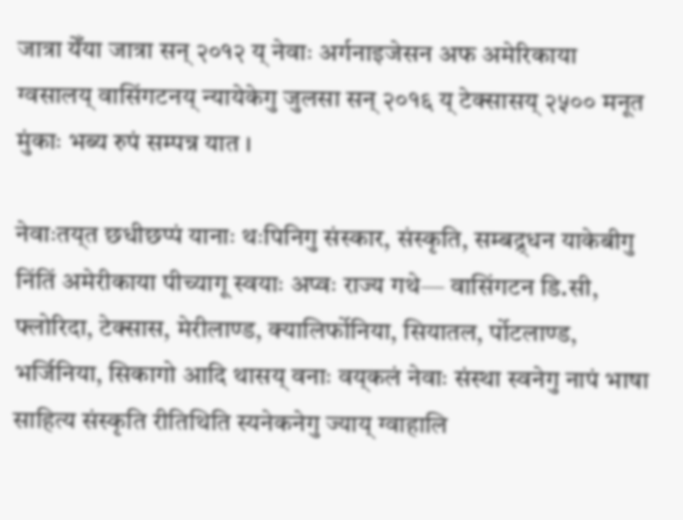जात्रा येँया जात्रा सन् २०१२ य् नेवाः अर्गनाइजेसन अफ अमेरिकाया ग्वसालय् वासिंगटनय् न्यायेकेगु जुलसा सन् २०१६ य् टेक्सासय् २५०० मनूत मुंकाः भब्य रुपं सम्पन्न यात ।

नेवाःतय्‌त छधीछप्पं यानाः थःपिनिगु संस्कार, संस्कृति, सम्बद्र्धन याकेबीगु निंतिं अमेरीकाया पीच्यागू स्वयाः अप्वः राज्य गथे— वासिंगटन डि.सी, फ्लोरिदा, टेक्सास, मेरीलाण्ड, क्यालिर्फोनिया, सियातल, र्पोटलाण्ड, भर्जिनिया, सिकागो आदि थासय् वनाः वय्‌कलं नेवाः संस्था स्वनेगु नापं भाषा साहित्य संस्कृति रीतिथिति स्यनेकनेगु ज्याय् ग्वाहालि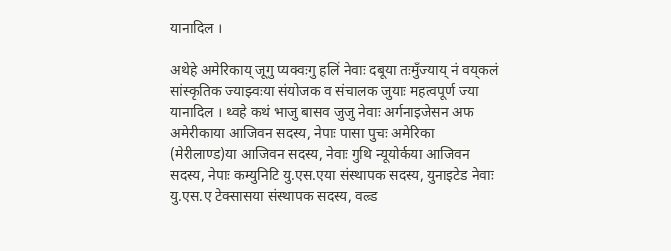यानादिल ।

अथेहे अमेरिकाय् जूगु प्यक्वःगु हलिं नेवाः दबूया तःमुँज्याय् नं वय्‌कलं सांस्कृतिक ज्याझ्वःया संयोजक व संचालक जुयाः महत्वपूर्ण ज्या यानादिल । थ्वहे कथं भाजु बासव जुजु नेवाः अर्गनाइजेसन अफ अमेरीकाया आजिवन सदस्य, नेपाः पासा पुचः अमेरिका (मेरीलाण्ड)या आजिवन सदस्य, नेवाः गुथि न्यूयोर्कया आजिवन सदस्य, नेपाः कम्युनिटि यु.एस.एया संस्थापक सदस्य, युनाइटेड नेवाः यु.एस.ए टेक्सासया संस्थापक सदस्य, वल्र्ड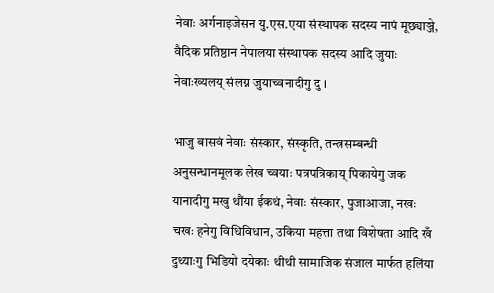नेवाः अर्गनाइजेसन यु.एस.एया संस्थापक सदस्य नापं मूछ्याञ्जे, वैदिक प्रतिष्ठान नेपालया संस्थापक सदस्य आदि जुयाः नेवाःख्यलय् संलग्न जुयाच्वनादीगु दु ।

भाजु बासवं नेवाः संस्कार, संस्कृति, तन्त्रसम्बन्धी अनुसन्धानमूलक लेख च्वयाः पत्रपत्रिकाय् पिकायेगु जक यानादीगु मखु थौंया ईकथं, नेवाः संस्कार, पुजाआजा, नखः चखः हनेगु विधिविधान, उकिया महत्ता तथा विशेषता आदि खँ दुथ्याःगु भिडियो दयेकाः थीथी सामाजिक संजाल मार्फत हलिंया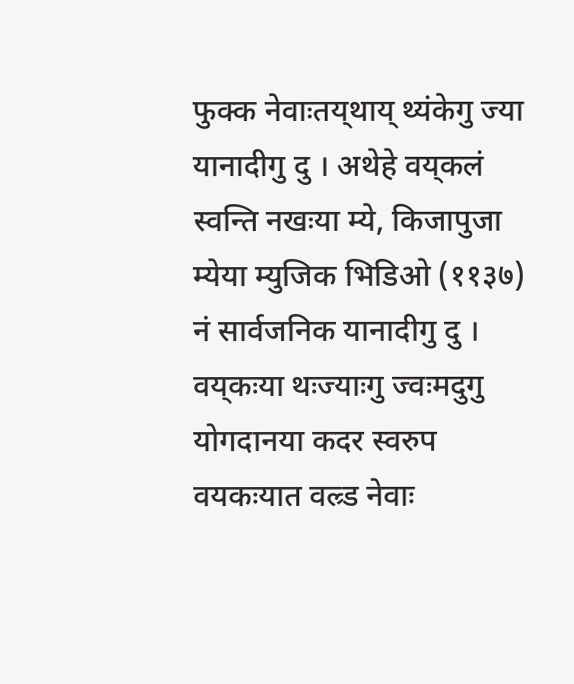फुक्क नेवाःतय्‌थाय् थ्यंकेगु ज्या यानादीगु दु । अथेहे वय्‌कलं स्वन्ति नखःया म्ये, किजापुजा म्येया म्युजिक भिडिओ (११३७) नं सार्वजनिक यानादीगु दु । वय्‌कःया थःज्याःगु ज्वःमदुगु योगदानया कदर स्वरुप वयकःयात वल्र्ड नेवाः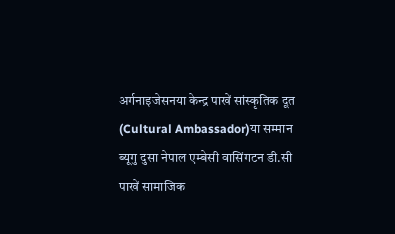अर्गनाइजेसनया केन्द्र पाखें सांस्कृतिक दूत (Cultural Ambassador)या सम्मान ब्यूगु दुसा नेपाल एम्बेसी वासिंगटन डी.सी पाखें सामाजिक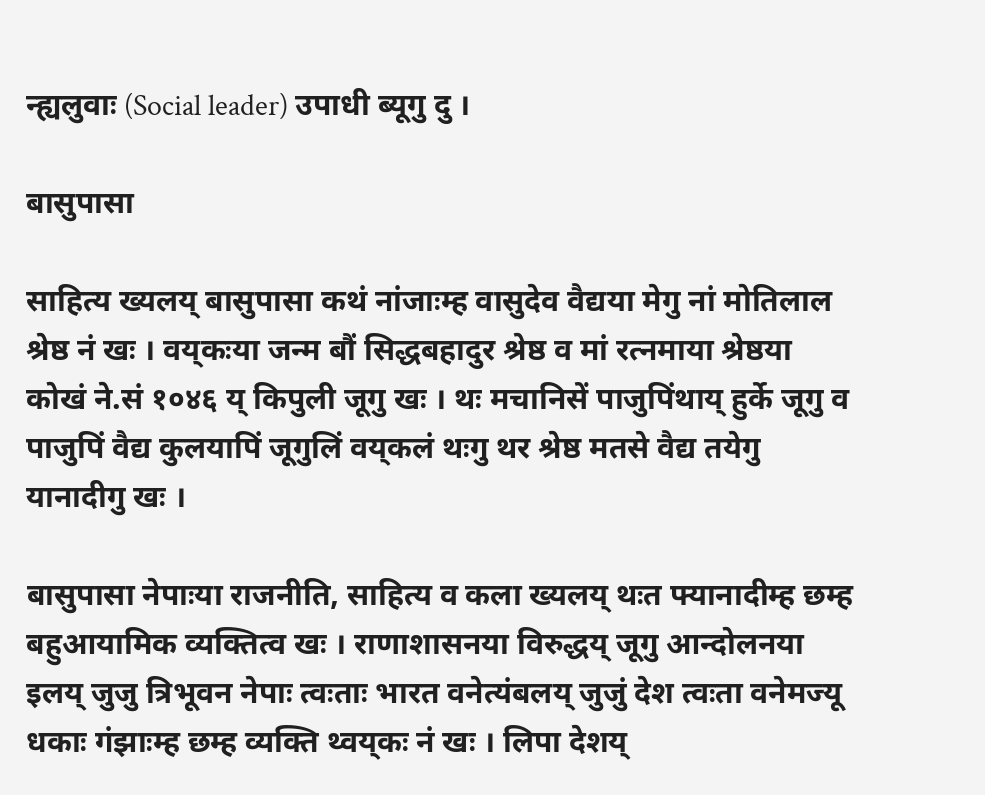न्ह्यलुवाः (Social leader) उपाधी ब्यूगु दु ।

बासुपासा

साहित्य ख्यलय् बासुपासा कथं नांजाःम्ह वासुदेव वैद्यया मेगु नां मोतिलाल श्रेष्ठ नं खः । वय्‌कःया जन्म बौं सिद्धबहादुर श्रेष्ठ व मां रत्नमाया श्रेष्ठया कोखं ने.सं १०४६ य् किपुली जूगु खः । थः मचानिसें पाजुपिंथाय् हुर्के जूगु व पाजुपिं वैद्य कुलयापिं जूगुलिं वय्‌कलं थःगु थर श्रेष्ठ मतसे वैद्य तयेगु यानादीगु खः ।

बासुपासा नेपाःया राजनीति, साहित्य व कला ख्यलय् थःत फ्यानादीम्ह छम्ह बहुआयामिक व्यक्तित्व खः । राणाशासनया विरुद्धय् जूगु आन्दोलनया इलय् जुजु त्रिभूवन नेपाः त्वःताः भारत वनेत्यंबलय् जुजुं देश त्वःता वनेमज्यू धकाः गंझाःम्ह छम्ह व्यक्ति थ्वय्‌कः नं खः । लिपा देशय्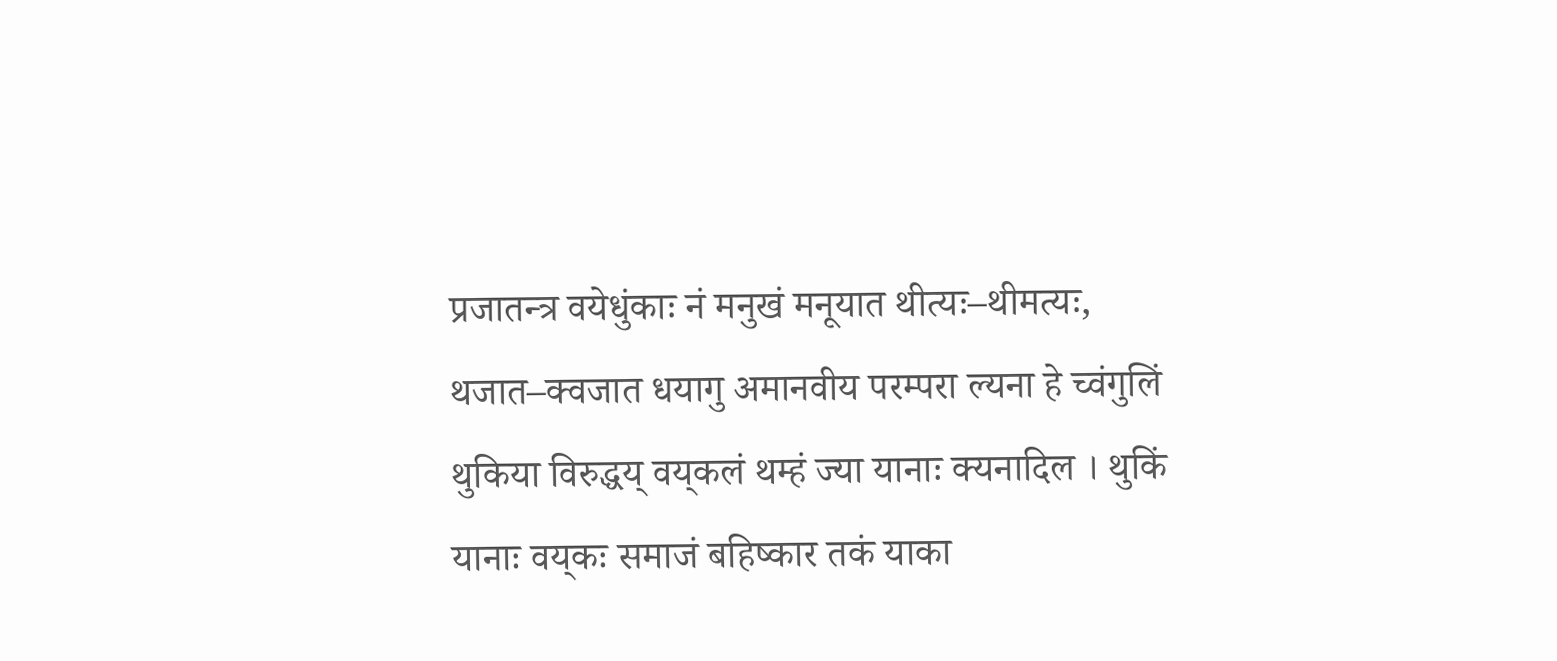प्रजातन्त्र वयेधुंकाः नं मनुखं मनूयात थीत्यः–थीमत्यः, थजात–क्वजात धयागु अमानवीय परम्परा ल्यना हे च्वंगुलिं थुकिया विरुद्धय् वय्‌कलं थम्हं ज्या यानाः क्यनादिल । थुकिं यानाः वय्‌कः समाजं बहिष्कार तकं याका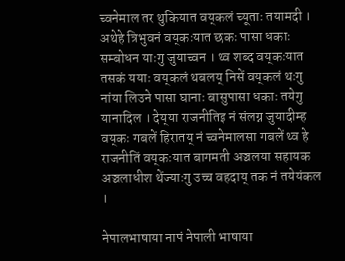च्वनेमाल तर थुकियात वय्‌कलं च्यूताः तयामदी । अथेहे त्रिभुवनं वय्‌कःयात छकः पासा धकाः सम्बोधन याःगु जुयाच्वन । थ्व शब्द वय्‌कःयात तसकं ययाः वय्‌कलं थबलय् निसें वय्‌कलं थःगु नांया लिउने पासा घानाः बासुपासा धकाः तयेगु यानादिल । देय्‌या राजनीतिइ नं संलग्न जुयादीम्ह वय्‌कः गबलें हिरातय् नं च्वनेमालसा गबलें थ्व हे राजनीतिं वय्‌कःयात बागमती अञ्चलया सहायक अञ्चलाधीश थेंज्याःगु उच्च वहदाय् तक नं तयेयंकल ।

नेपालभाषाया नापं नेपाली भाषाया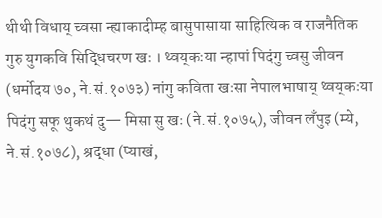थीथी विधाय् च्वसा न्ह्याकादीम्ह बासुपासाया साहित्यिक व राजनैतिक गुरु युगकवि सिद्धिचरण खः । थ्वय्‌कःया न्हापां पिदंगु च्वसु जीवन (धर्मोदय ७०, ने.सं.१०७३) नांगु कविता खःसा नेपालभाषाय् थ्वय्‌कःया पिदंगु सफू थुकथं दु— मिसा सु खः (ने.सं.१०७५), जीवन लँपुइ (म्ये, ने.सं.१०७८), श्रद्धा (प्याखं,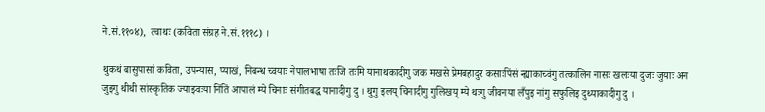ने.सं.११०४),  त्वाथः (कविता संग्रह ने.सं.१११८) ।

थुकथं बासुपासां कविता, उपन्यास, प्याखं, निबन्ध च्वयाः नेपालभाषा तःजि तःमि यानाथकादीगु जक मखसे प्रेमबहादुर कसाःपिंसं न्ह्याकाच्वंगु तत्कालिन नासः खलःया दुजः जुयाः अन जुइगु थीथी सांस्कृतिक ज्याझ्वःया निंतिं आपालं म्ये चिनाः संगीतबद्ध यानादीगु दु । थुगु इलय् चिनादीगु गुलिखय् म्ये थःगु जीवनया लँपुइ नांगु सफुलिइ दुथ्याकादीगु दु ।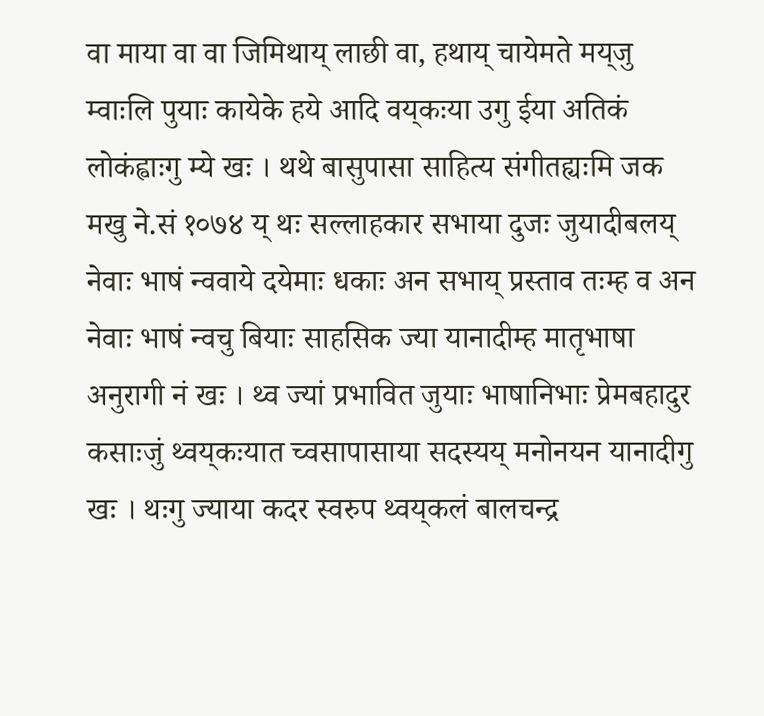वा माया वा वा जिमिथाय् लाछी वा, हथाय् चायेमते मय्‌जु म्वाःलि पुयाः कायेके हये आदि वय्‌कःया उगु ईया अतिकं लोकंह्वाःगु म्ये खः । थथे बासुपासा साहित्य संगीतह्यःमि जक मखु ने.सं १०७४ य् थः सल्लाहकार सभाया दुजः जुयादीबलय् नेवाः भाषं न्ववाये दयेमाः धकाः अन सभाय् प्रस्ताव तःम्ह व अन नेवाः भाषं न्वचु बियाः साहसिक ज्या यानादीम्ह मातृभाषा अनुरागी नं खः । थ्व ज्यां प्रभावित जुयाः भाषानिभाः प्रेमबहादुर कसाःजुं थ्वय्‌कःयात च्वसापासाया सदस्यय् मनोनयन यानादीगु खः । थःगु ज्याया कदर स्वरुप थ्वय्‌कलं बालचन्द्र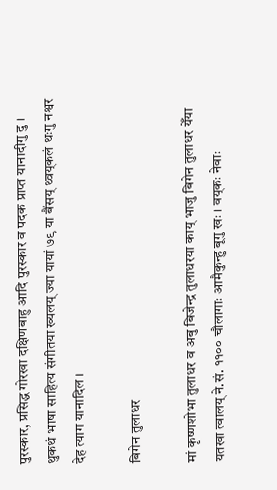पुरस्कार, प्रसिद्ध गोरखा दक्षिणबाहु आदि पुरस्कार व पदक प्राप्त यानादीगु दु । थुकथं भाषा साहित्य संगीतया ख्यलय् ज्या यायां ७९ या बैंसय् थ्वय्‌कलं थःगु नश्वर देह त्याग यानादिल ।

बिगेन तुलाधर

मां कृष्णशोभा तुलाधर व अबु बिजेन्द्र तुलाधरया काय् भाजु बिगेन तुलाधर येँया यतखा त्वालय् ने.सं. ११०० चौलागाः आमैकुन्हु बूगु खः । वय्‌कः नेवाः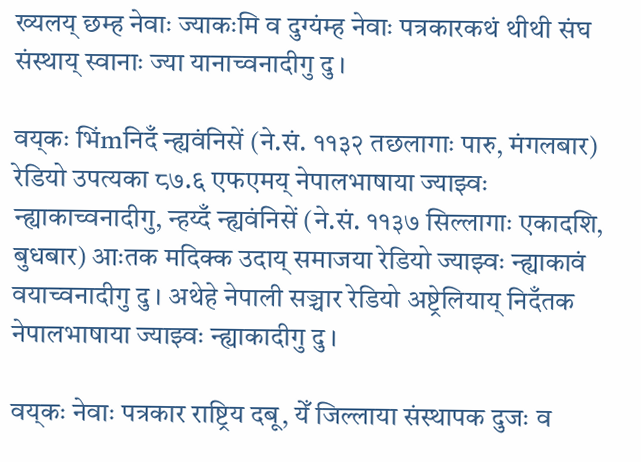ख्यलय् छम्ह नेवाः ज्याकःमि व दुग्यंम्ह नेवाः पत्रकारकथं थीथी संघ संस्थाय् स्वानाः ज्या यानाच्वनादीगु दु ।

वय्‌कः भिंmनिदँ न्ह्यवंनिसें (ने.सं. ११३२ तछलागाः पारु, मंगलबार) रेडियो उपत्यका ८७.६ एफएमय् नेपालभाषाया ज्याझ्वः न्ह्याकाच्वनादीगु, न्हय्दँ न्ह्यवंनिसें (ने.सं. ११३७ सिल्लागाः एकादशि, बुधबार) आःतक मदिक्क उदाय् समाजया रेडियो ज्याझ्वः न्ह्याकावं वयाच्वनादीगु दु । अथेहे नेपाली सञ्चार रेडियो अष्ट्रेलियाय् निदँतक नेपालभाषाया ज्याझ्वः न्ह्याकादीगु दु ।

वय्‌कः नेवाः पत्रकार राष्ट्रिय दबू, येँ जिल्लाया संस्थापक दुजः व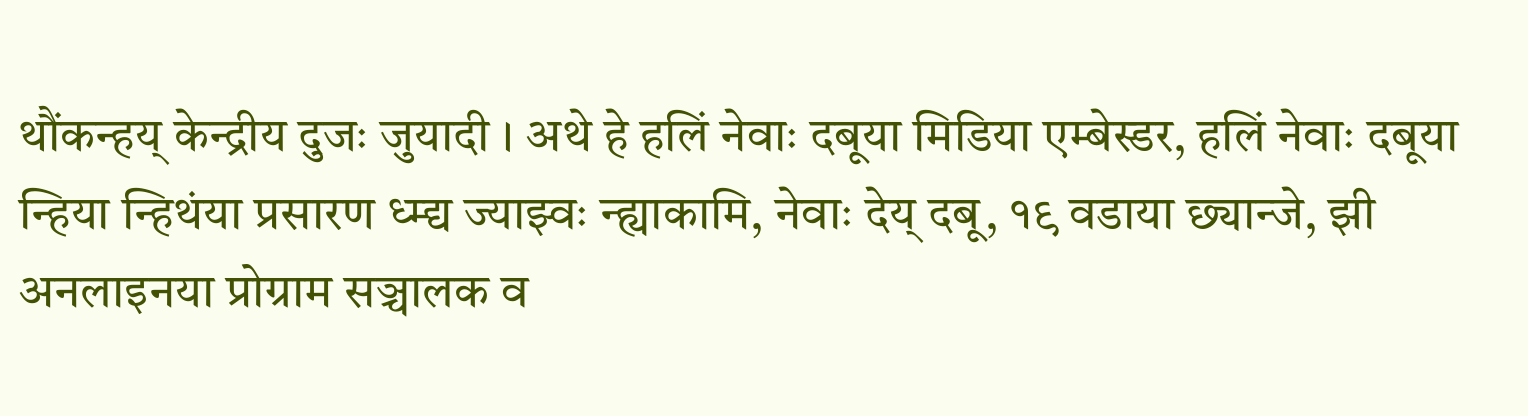थौंकन्हय् केन्द्रीय दुजः जुयादी । अथे हे हलिं नेवाः दबूया मिडिया एम्बेस्डर, हलिं नेवाः दबूया न्हिया न्हिथंया प्रसारण ध्म्द्य ज्याझ्वः न्ह्याकामि, नेवाः देय् दबू, १९ वडाया छ्यान्जे, झी अनलाइनया प्रोग्राम सञ्चालक व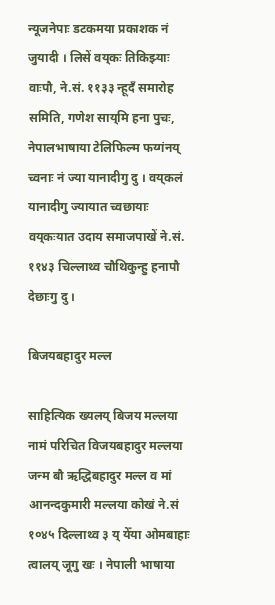न्यूजनेपाः डटकमया प्रकाशक नं जुयादी । लिसें वय्‌कः तिकिझ्याः वाःपौ, ने.सं. ११३३ न्हूदँ समारोह समिति, गणेश साय्‌मि हना पुचः, नेपालभाषाया टेलिफिल्म फय्गंनय् च्वनाः नं ज्या यानादीगु दु । वय्‌कलं यानादीगु ज्यायात च्वछायाः वय्‌कःयात उदाय समाजपाखें ने.सं. ११४३ चिल्लाथ्व चौथिकुन्हु हनापौ देछाःगु दु ।

बिजयबहादुर मल्ल

साहित्यिक ख्यलय् बिजय मल्लया नामं परिचित विजयबहादुर मल्लया जन्म बौ ऋद्धिबहादुर मल्ल व मां आनन्दकुमारी मल्लया कोखं ने.सं १०४५ दिल्लाथ्व ३ य् येँया ओमबाहाः त्वालय् जूगु खः । नेपाली भाषाया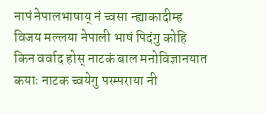नापं नेपालभाषाय् नं च्वसा न्ह्याकादीम्ह विजय मल्लया नेपाली भाषं पिदंगु कोहि किन वर्वाद होस् नाटकं बाल मनोविज्ञानयात कयाः नाटक च्वयेगु परम्पराया नी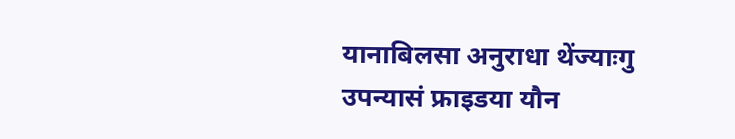यानाबिलसा अनुराधा थेंज्याःगु उपन्यासं फ्राइडया यौन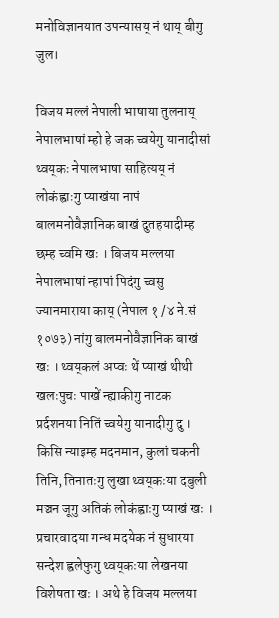मनोविज्ञानयात उपन्यासय् नं थाय् बीगु जुल।

विजय मल्लं नेपाली भाषाया तुलनाय् नेपालभाषां म्हो हे जक च्वयेगु यानादीसां थ्वय्‌कः नेपालभाषा साहित्यय् नं लोकंह्वाःगु प्याखंया नापं बालमनोवैज्ञानिक बाखं दुतहयादीम्ह छम्ह च्वमि खः । बिजय मल्लया नेपालभाषां न्हापां पिदंगु च्वसु ज्यानमाराया काय् (नेपाल १ /४ ने.सं १०७३) नांगु बालमनोवैज्ञानिक बाखं खः । थ्वय्‌कलं अप्वः थें प्याखं थीथी खलःपुचः पाखें न्ह्याकीगु नाटक प्रर्दशनया नितिं च्वयेगु यानादीगु दु । किसि न्याइम्ह मदनमान, कुलां चकनी तिनि, तिनातःगु लुखा थ्वय्‌कःया दबुली मञ्चन जूगु अतिकं लोकंह्वाःगु प्याखं खः । प्रचारवादया गन्ध मदयेक नं सुधारया सन्देश ह्वलेफुगु थ्वय्‌कःया लेखनया विशेषता खः । अथे हे विजय मल्लया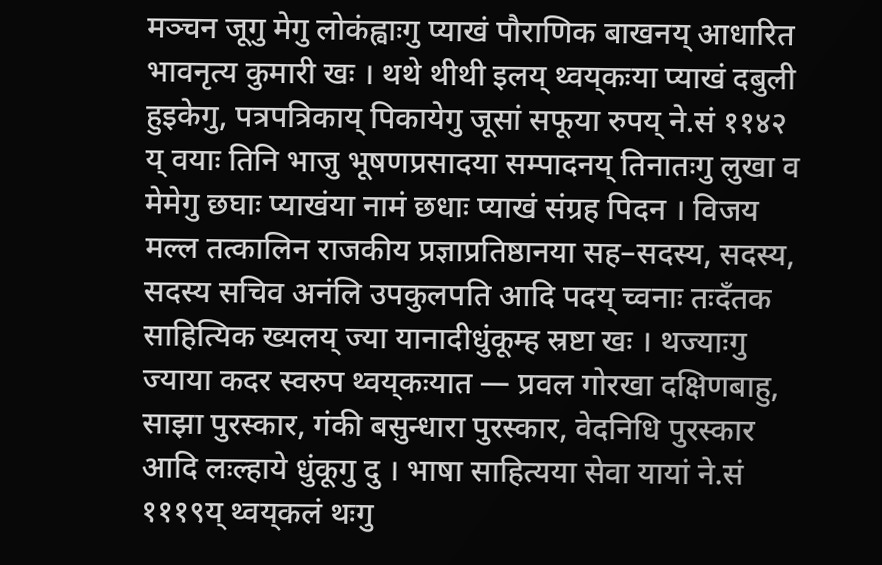मञ्चन जूगु मेगु लोकंह्वाःगु प्याखं पौराणिक बाखनय् आधारित भावनृत्य कुमारी खः । थथे थीथी इलय् थ्वय्‌कःया प्याखं दबुली हुइकेगु, पत्रपत्रिकाय् पिकायेगु जूसां सफूया रुपय् ने.सं ११४२ य् वयाः तिनि भाजु भूषणप्रसादया सम्पादनय् तिनातःगु लुखा व मेमेगु छघाः प्याखंया नामं छधाः प्याखं संग्रह पिदन । विजय मल्ल तत्कालिन राजकीय प्रज्ञाप्रतिष्ठानया सह–सदस्य, सदस्य, सदस्य सचिव अनंलि उपकुलपति आदि पदय् च्वनाः तःदँतक साहित्यिक ख्यलय् ज्या यानादीधुंकूम्ह स्रष्टा खः । थज्याःगु ज्याया कदर स्वरुप थ्वय्‌कःयात — प्रवल गोरखा दक्षिणबाहु, साझा पुरस्कार, गंकी बसुन्धारा पुरस्कार, वेदनिधि पुरस्कार आदि लःल्हाये धुंकूगु दु । भाषा साहित्यया सेवा यायां ने.सं १११९य् थ्वय्‌कलं थःगु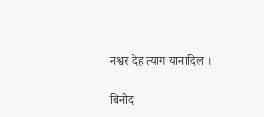नश्वर देह त्याग यानादिल ।

बिनोद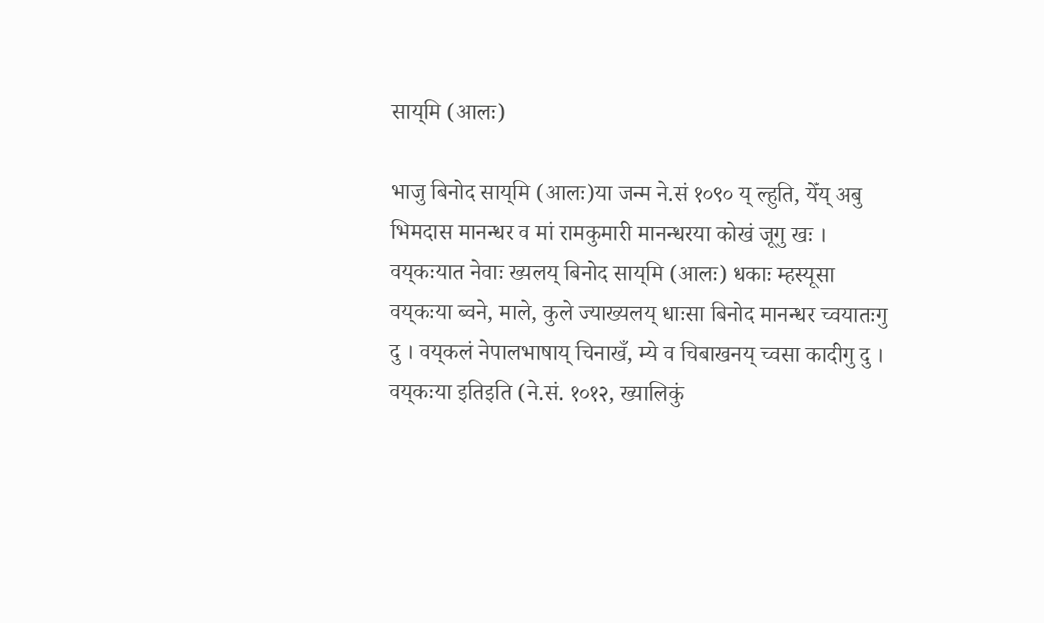साय्‌मि (आलः)

भाजु बिनोद साय्‌मि (आलः)या जन्म ने.सं १०९० य् ल्हुति, येँय् अबु भिमदास मानन्धर व मां रामकुमारी मानन्धरया कोखं जूगु खः । वय्‌कःयात नेवाः ख्यलय् बिनोद साय्‌मि (आलः) धकाः म्हस्यूसा वय्‌कःया ब्वने, माले, कुले ज्याख्यलय् धाःसा बिनोद मानन्धर च्वयातःगु दु । वय्‌कलं नेपालभाषाय् चिनाखँ, म्ये व चिबाखनय् च्वसा कादीगु दु । वय्‌कःया इतिइति (ने.सं. १०१२, ख्यालिकुं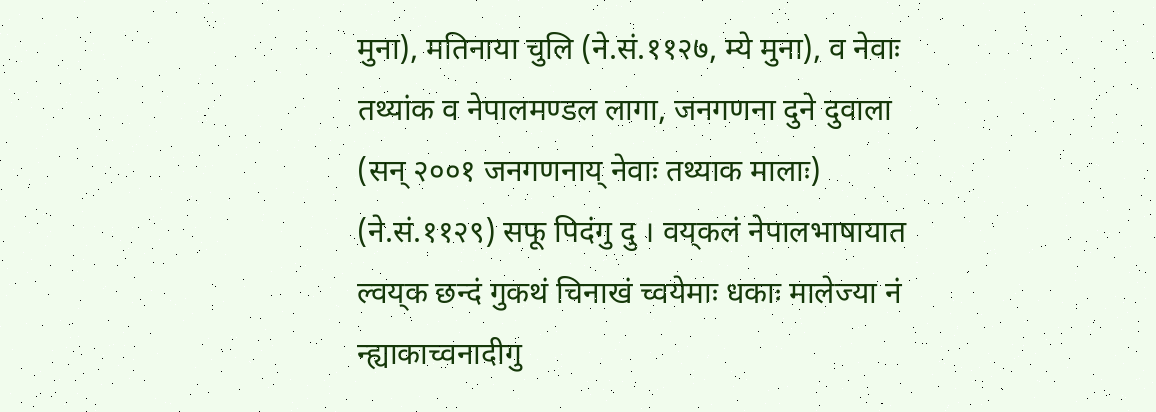मुना), मतिनाया चुलि (ने.सं.११२७, म्ये मुना), व नेवाः तथ्यांक व नेपालमण्डल लागा, जनगणना दुने दुवाला (सन् २००१ जनगणनाय् नेवाः तथ्याक मालाः) (ने.सं.११२९) सफू पिदंगु दु । वय्‌कलं नेपालभाषायात ल्वय्‌क छन्दं गुकथं चिनाखं च्वयेमाः धकाः मालेज्या नं न्ह्याकाच्वनादीगु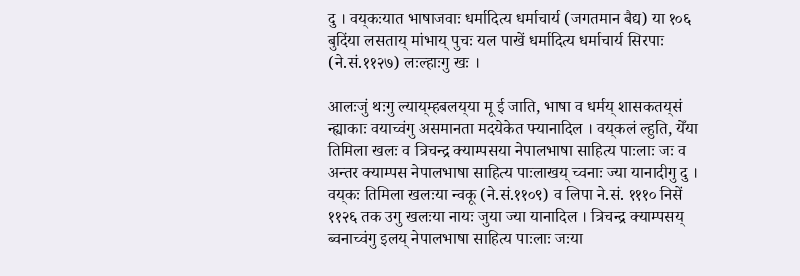दु । वय्‌कःयात भाषाजवाः धर्मादित्य धर्माचार्य (जगतमान बैद्य) या १०६ बुदिंया लसताय् मांभाय् पुचः यल पाखें धर्मादित्य धर्माचार्य सिरपाः (ने.सं.११२७) लःल्हाःगु खः ।

आलःजुं थःगु ल्याय्‌म्हबलय्‌या मू ई जाति, भाषा व धर्मय् शासकतय्‌सं न्ह्याकाः वयाच्वंगु असमानता मदयेकेत फ्यानादिल । वय्‌कलं ल्हुति, येँया तिमिला खलः व त्रिचन्द्र क्याम्पसया नेपालभाषा साहित्य पाःलाः जः व अन्तर क्याम्पस नेपालभाषा साहित्य पाःलाखय् च्वनाः ज्या यानादीगु दु । वय्‌कः तिमिला खलःया न्वकू (ने.सं.११०९) व लिपा ने.सं. १११० निसें ११२६ तक उगु खलःया नायः जुया ज्या यानादिल । त्रिचन्द्र क्याम्पसय् ब्वनाच्वंगु इलय् नेपालभाषा साहित्य पाःलाः जःया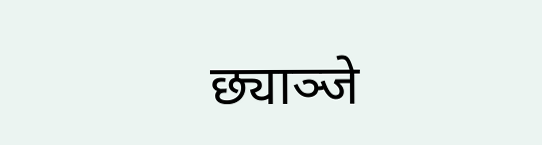छ्याञ्जे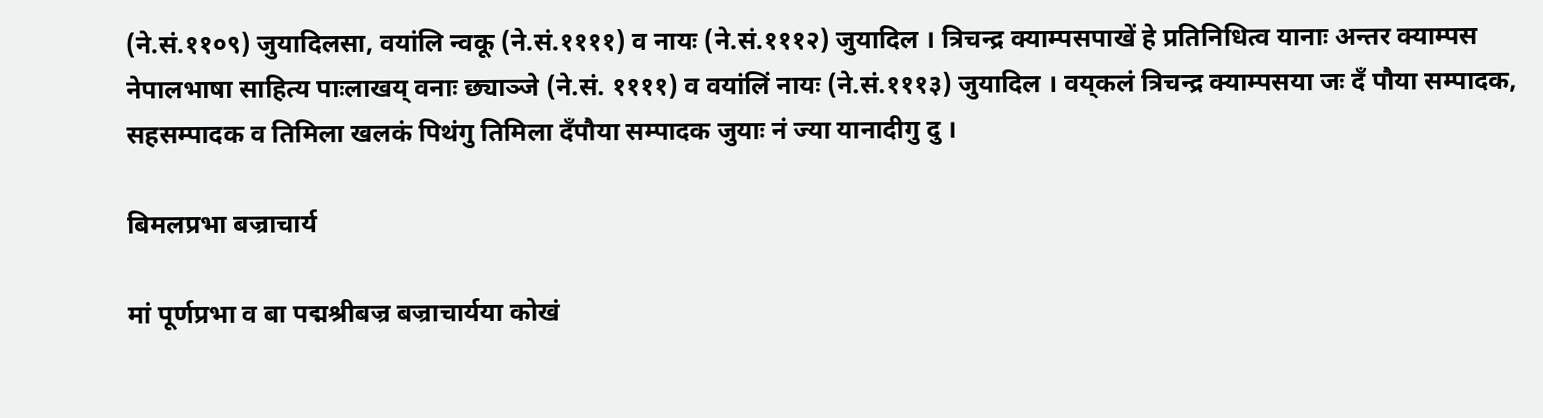(ने.सं.११०९) जुयादिलसा, वयांलि न्वकू (ने.सं.११११) व नायः (ने.सं.१११२) जुयादिल । त्रिचन्द्र क्याम्पसपाखें हे प्रतिनिधित्व यानाः अन्तर क्याम्पस नेपालभाषा साहित्य पाःलाखय् वनाः छ्याञ्जे (ने.सं. ११११) व वयांलिं नायः (ने.सं.१११३) जुयादिल । वय्‌कलं त्रिचन्द्र क्याम्पसया जः दँ पौया सम्पादक, सहसम्पादक व तिमिला खलकं पिथंगु तिमिला दँपौया सम्पादक जुयाः नं ज्या यानादीगु दु ।

बिमलप्रभा बज्राचार्य

मां पूर्णप्रभा व बा पद्मश्रीबज्र बज्राचार्यया कोखं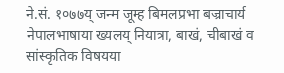ने.सं. १०७७य् जन्म जूम्ह बिमलप्रभा बज्राचार्य नेपालभाषाया ख्यलय् नियात्रा, बाखं, चीबाखं व सांस्कृतिक विषयया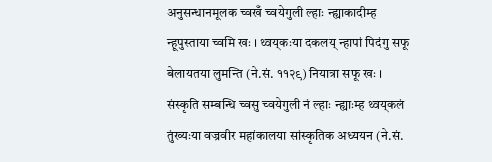अनुसन्धानमूलक च्वखँ च्वयेगुली ल्हाः न्ह्याकादीम्ह न्हूपुस्ताया च्वमि खः । थ्वय्‌कःया दकलय् न्हापां पिदंगु सफू बेलायतया लुमन्ति (ने.सं. ११२९) नियात्रा सफू खः । संस्कृति सम्बन्धि च्वसु च्वयेगुली नं ल्हाः न्ह्याःम्ह थ्वय्‌कलं तुंख्यःया वज्रवीर महांकालया सांस्कृतिक अध्ययन (ने.सं.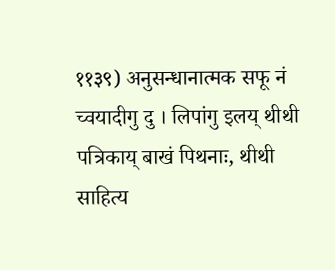११३९) अनुसन्धानात्मक सफू नं च्वयादीगु दु । लिपांगु इलय् थीथी पत्रिकाय् बाखं पिथनाः, थीथी साहित्य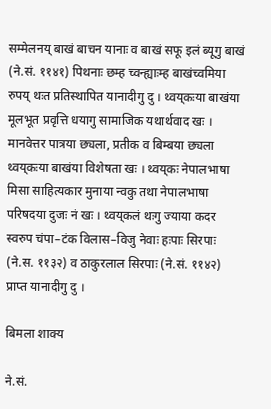सम्मेलनय् बाखं बाचन यानाः व बाखं सफू इलं ब्यूगु बाखं (ने.सं. ११४१) पिथनाः छम्ह च्वन्ह्याःम्ह बाखंच्वमिया रुपय् थःत प्रतिस्थापित यानादीगु दु । थ्वय्‌कःया बाखंया मूलभूत प्रवृत्ति धयागु सामाजिक यथार्थवाद खः । मानवेत्तर पात्रया छ्यला, प्रतीक व बिम्बया छ्यला थ्वय्‌कःया बाखंया विशेषता खः । थ्वय्‌कः नेपालभाषा मिसा साहित्यकार मुनाया न्वकु तथा नेपालभाषा परिषदया दुजः नं खः । थ्वय्‌कलं थःगु ज्याया कदर स्वरुप चंपा–टंक विलास–विजु नेवाः हःपाः सिरपाः (ने.स. ११३२) व ठाकुरलाल सिरपाः (ने.सं. ११४२) प्राप्त यानादीगु दु ।

बिमला शाक्य

ने.सं.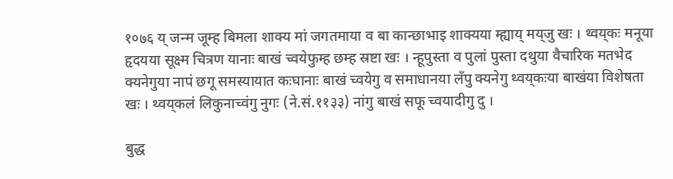१०७६ य् जन्म जूम्ह बिमला शाक्य मां जगतमाया व बा कान्छाभाइ शाक्यया म्ह्याय् मय्‌जु खः । थ्वय्‌कः मनूया हृदयया सूक्ष्म चित्रण यानाः बाखं च्वयेफुम्ह छम्ह स्रष्टा खः । न्हूपुस्ता व पुलां पुस्ता दथुया वैचारिक मतभेद क्यनेगुया नापं छगू समस्यायात कःघानाः बाखं च्वयेगु व समाधानया लँपु क्यनेगु थ्वय्‌कःया बाखंया विशेषता खः । थ्वय्‌कलं लिकुनाच्वंगु नुगः (ने.सं.११३३) नांगु बाखं सफू च्वयादीगु दु ।

बुद्ध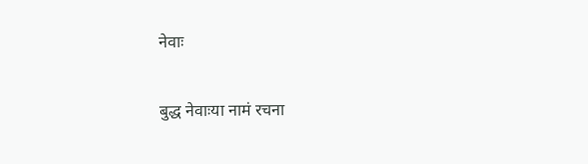नेवाः

बुद्ध नेवाःया नामं रचना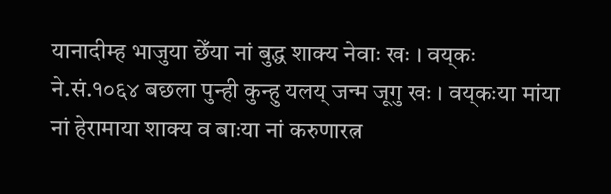यानादीम्ह भाजुया छेँया नां बुद्ध शाक्य नेवाः खः । वय्‌कः ने.सं.१०६४ बछला पुन्ही कुन्हु यलय् जन्म जूगु खः । वय्‌कःया मांया नां हेरामाया शाक्य व बाःया नां करुणारत्न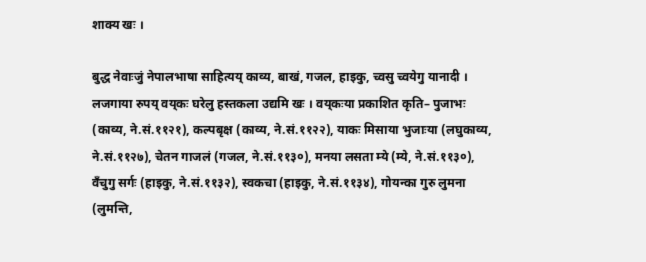शाक्य खः ।

बुद्ध नेवाःजुं नेपालभाषा साहित्यय् काव्य, बाखं, गजल, हाइकु, च्वसु च्वयेगु यानादी । लजगाया रुपय् वय्‌कः घरेलु हस्तकला उद्यमि खः । वय्‌कःया प्रकाशित कृति– पुजाभः (काव्य, ने.सं.११२१), कल्पबृक्ष (काव्य, ने.सं.११२२), याकः मिसाया भुजाःया (लघुकाव्य, ने.सं.११२७), चेतन गाजलं (गजल, ने.सं.११३०), मनया लसता म्ये (म्ये, ने.सं.११३०), वँचुगु सर्गः (हाइकु, ने.सं.११३२), स्वकचा (हाइकु, ने.सं.११३४), गोयन्का गुरु लुमना (लुमन्ति,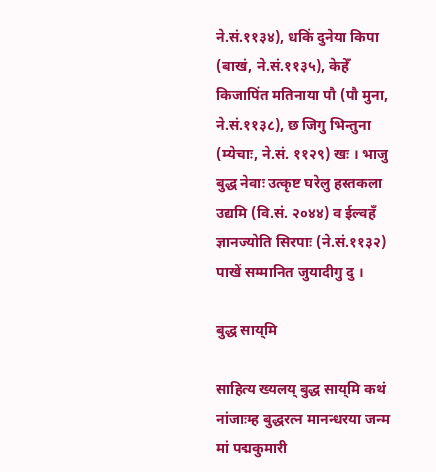ने.सं.११३४), धकिं दुनेया किपा (बाखं, ने.सं.११३५), केहेँ किजापिंत मतिनाया पौ (पौ मुना, ने.सं.११३८), छ जिगु भिन्तुना (म्येचाः, ने.सं. ११२९) खः । भाजु बुद्ध नेवाः उत्कृष्ट घरेलु हस्तकला उद्यमि (वि.सं. २०४४) व ईल्वहँ ज्ञानज्योति सिरपाः (ने.सं.११३२) पाखें सम्मानित जुयादीगु दु ।

बुद्ध साय्‌मि

साहित्य ख्यलय् बुद्ध साय्‌मि कथं नांजाःम्ह बुद्धरत्न मानन्धरया जन्म मां पद्मकुमारी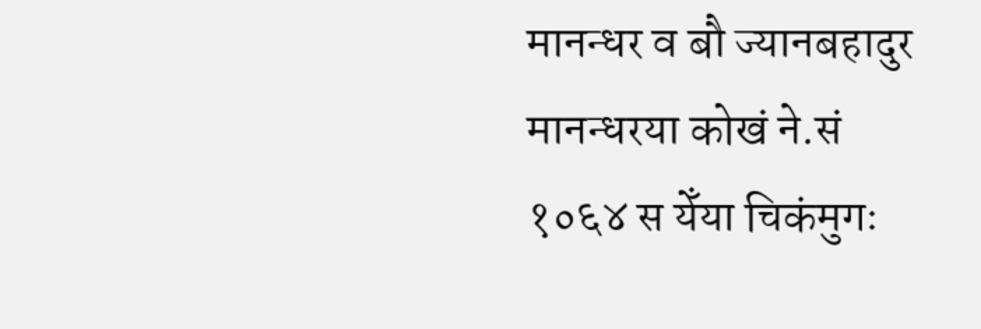मानन्धर व बौ ज्यानबहादुर मानन्धरया कोखं ने.सं १०६४ स येँया चिकंमुगः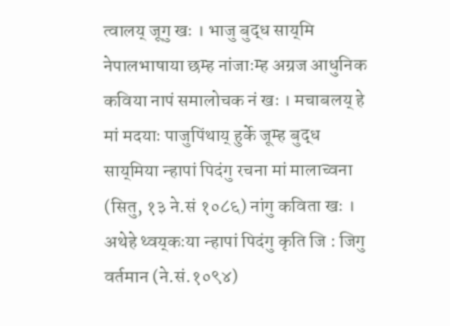त्वालय् जूगु खः । भाजु बुद्ध साय्‌मि नेपालभाषाया छम्ह नांजाःम्ह अग्रज आधुनिक कविया नापं समालोचक नं खः । मचाबलय् हे मां मदयाः पाजुपिंथाय् हुर्के जूम्ह बुद्ध साय्‌मिया न्हापां पिदंगु रचना मां मालाच्वना (सितु, १३ ने.सं १०८६) नांगु कविता खः । अथेहे थ्वय्‌कःया न्हापां पिदंगु कृति जि : जिगु वर्तमान (ने.सं.१०९४)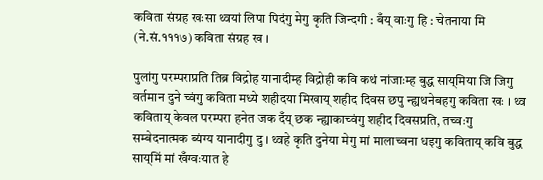कविता संग्रह खःसा थ्वयां लिपा पिदंगु मेगु कृति जिन्दगी : बँय् वाःगु हि : चेतनाया मि (ने.सं.१११७) कविता संग्रह ख ।

पुलांगु परम्पराप्रति तिब्र विद्रोह यानादीम्ह विद्रोही कवि कथं नांजाःम्ह बुद्ध साय्‌मिया जि जिगु वर्तमान दुने च्वंगु कविता मध्ये शहीदया मिखाय् शहीद दिवस छपु न्ह्यथनेबहगु कविता खः । थ्व कविताय् केवल परम्परा हनेत जक दँय् छक न्ह्याकाच्वंगु शहीद दिवसप्रति, तच्वःगु सम्बेदनात्मक ब्यंग्य यानादीगु दु । थ्वहे कृति दुनेया मेगु मां मालाच्वना धइगु कविताय् कवि बुद्ध साय्‌मिं मां खँग्वःयात हे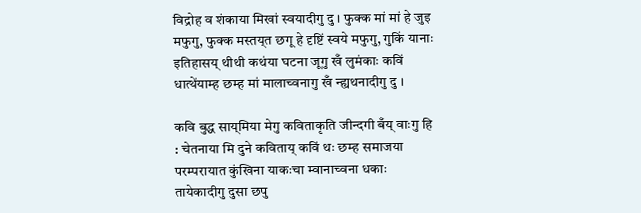विद्रोह व शंकाया मिखां स्वयादीगु दु । फुक्क मां मां हे जुइ मफुगु, फुक्क मस्तय्‌त छगू हे दृष्टिं स्वये मफुगु, गुकिं यानाः इतिहासय् थीथी कथंया घटना जूगु खँ लुमंकाः कविं धात्थेंयाम्ह छम्ह मां मालाच्वनागु खँ न्ह्यथनादीगु दु ।

कवि बुद्ध साय्‌मिया मेगु कविताकृति जीन्दगी बँय् वाःगु हि : चेतनाया मि दुने कविताय् कविं थः छम्ह समाजया परम्परायात कुंखिना याकःचा म्वानाच्वना धकाः तायेकादीगु दुसा छपु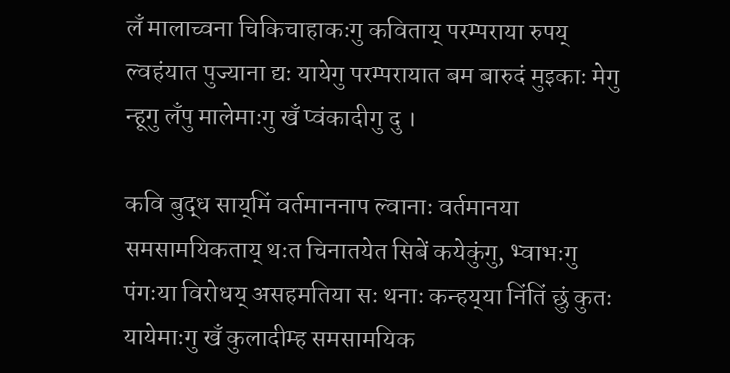लँ मालाच्वना चिकिचाहाकःगु कविताय् परम्पराया रुपय् ल्वहंयात पुज्याना द्यः यायेगु परम्परायात बम बारुदं मुइकाः मेगु न्हूगु लँपु मालेमाःगु खँ प्वंकादीगु दु ।

कवि बुद्ध साय्‌मिं वर्तमाननाप ल्वानाः वर्तमानया समसामयिकताय् थःत चिनातयेत सिबें कयेकुंगु, भ्वाभःगु पंगःया विरोधय् असहमतिया सः थनाः कन्हय्‌या निंतिं छुं कुतः यायेमाःगु खँ कुलादीम्ह समसामयिक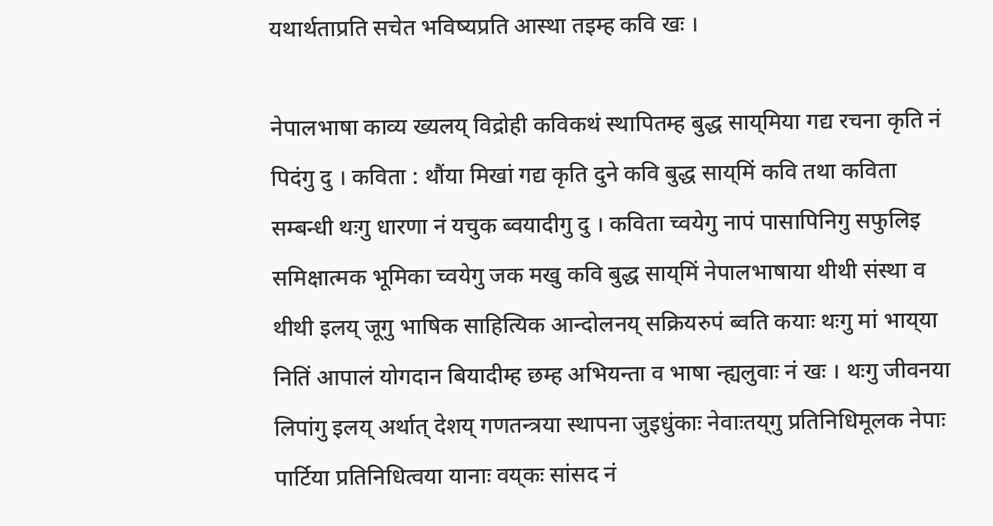यथार्थताप्रति सचेत भविष्यप्रति आस्था तइम्ह कवि खः ।

नेपालभाषा काव्य ख्यलय् विद्रोही कविकथं स्थापितम्ह बुद्ध साय्‌मिया गद्य रचना कृति नं पिदंगु दु । कविता : थौंया मिखां गद्य कृति दुने कवि बुद्ध साय्‌मिं कवि तथा कविता सम्बन्धी थःगु धारणा नं यचुक ब्वयादीगु दु । कविता च्वयेगु नापं पासापिनिगु सफुलिइ समिक्षात्मक भूमिका च्वयेगु जक मखु कवि बुद्ध साय्‌मिं नेपालभाषाया थीथी संस्था व थीथी इलय् जूगु भाषिक साहित्यिक आन्दोलनय् सक्रियरुपं ब्वति कयाः थःगु मां भाय्‌या नितिं आपालं योगदान बियादीम्ह छम्ह अभियन्ता व भाषा न्ह्यलुवाः नं खः । थःगु जीवनया लिपांगु इलय् अर्थात् देशय् गणतन्त्रया स्थापना जुइधुंकाः नेवाःतय्‌गु प्रतिनिधिमूलक नेपाः पार्टिया प्रतिनिधित्वया यानाः वय्‌कः सांसद नं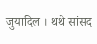जुयादिल । थथे सांसद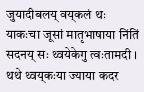जुयादीबलय् वय्‌कलं थः याकःचा जूसां मातृभाषाया निंतिं सदनय् सः थ्वयेकेगु त्वःतामदी । थथे थ्वय्‌कःया ज्याया कदर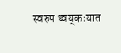स्वरुप थ्वय्‌कःयात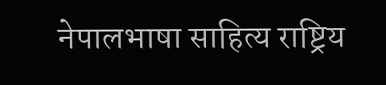नेपालभाषा साहित्य राष्ट्रिय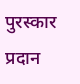पुरस्कार प्रदान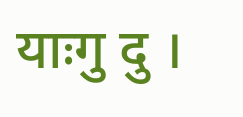याःगु दु ।